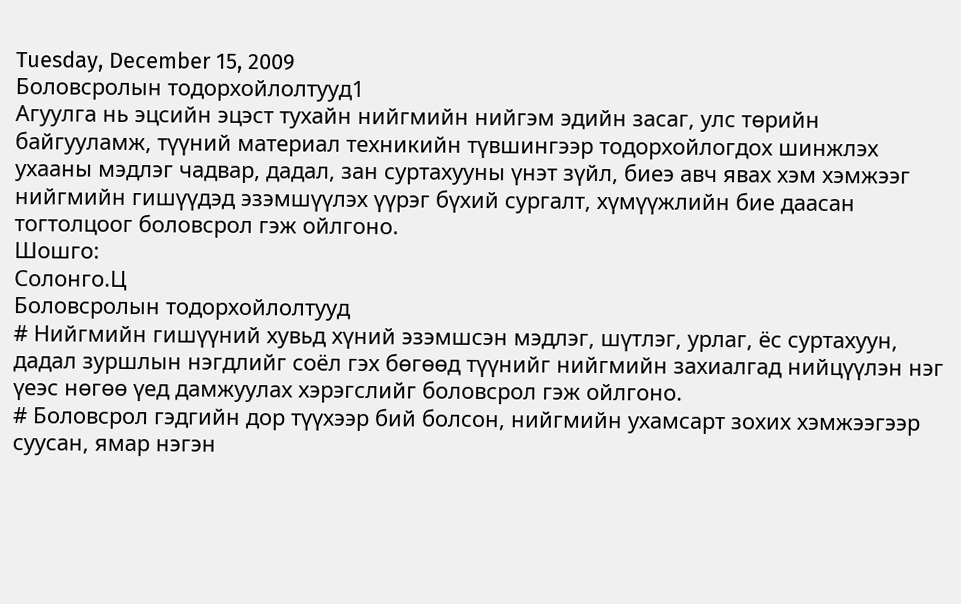Tuesday, December 15, 2009
Боловсролын тодорхойлолтууд1
Агуулга нь эцсийн эцэст тухайн нийгмийн нийгэм эдийн засаг, улс төрийн байгууламж, түүний материал техникийн түвшингээр тодорхойлогдох шинжлэх ухааны мэдлэг чадвар, дадал, зан суртахууны үнэт зүйл, биеэ авч явах хэм хэмжээг нийгмийн гишүүдэд эзэмшүүлэх үүрэг бүхий сургалт, хүмүүжлийн бие даасан тогтолцоог боловсрол гэж ойлгоно.
Шошго:
Солонго.Ц
Боловсролын тодорхойлолтууд
# Нийгмийн гишүүний хувьд хүний эзэмшсэн мэдлэг, шүтлэг, урлаг, ёс суртахуун, дадал зуршлын нэгдлийг соёл гэх бөгөөд түүнийг нийгмийн захиалгад нийцүүлэн нэг үеэс нөгөө үед дамжуулах хэрэгслийг боловсрол гэж ойлгоно.
# Боловсрол гэдгийн дор түүхээр бий болсон, нийгмийн ухамсарт зохих хэмжээгээр суусан, ямар нэгэн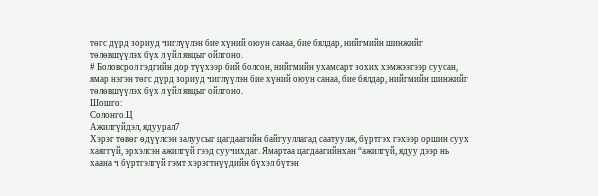төгс дүрд зориуд чиглүүлэн бие хүний оюун санаа, бие бялдар, нийгмийн шинжийг төлөвшүүлэх бүх л үйл явцыг ойлгоно.
# Боловсрол гэдгийн дор түүхээр бий болсон, нийгмийн ухамсарт зохих хэмжээгээр суусан, ямар нэгэн төгс дүрд зориуд чиглүүлэн бие хүний оюун санаа, бие бялдар, нийгмийн шинжийг төлөвшүүлэх бүх л үйл явцыг ойлгоно.
Шошго:
Солонго.Ц
Ажилгүйдэл, ядуурал7
Хэрэг төвөг өдүүлсэн залуусыг цагдаагийн байгууллагад саатуулж, бүртгэх гэхээр оршин суух хаяггүй, эрхэлсэн ажилгүй гээд суучихдаг. Ямартаа цагдаагийнхан “ажилгүй, ядуу дээр нь хаана ч бүртгэлгүй гэмт хэрэгтнүүдийн бүхэл бүтэн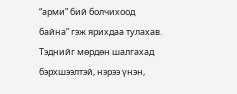“арми” бий болчихоод байна” гэж ярихдаа тулахав. Тэднийг мөрдөн шалгахад бэрхшээлтэй, нэрээ үнэн,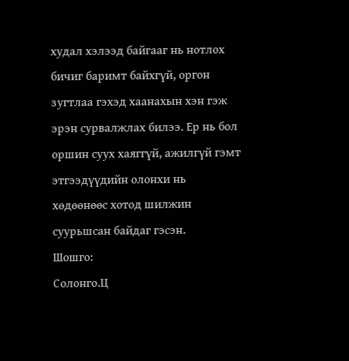худал хэлээд байгааг нь нотлох бичиг баримт байхгүй, оргон зугтлаа гэхэд хаанахын хэн гэж эрэн сурвалжлах билээ. Ер нь бол оршин суух хаяггүй, ажилгүй гэмт этгээдүүдийн олонхи нь хөдөөнөөс хотод шилжин суурьшсан байдаг гэсэн.
Шошго:
Солонго.Ц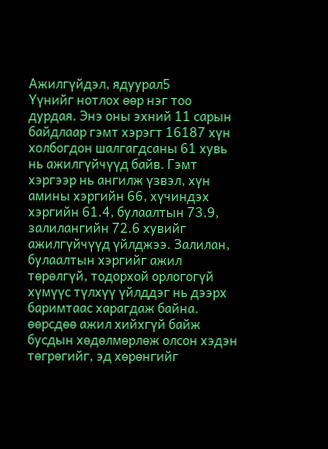Ажилгүйдэл, ядуурал5
Yүнийг нотлох өөр нэг тоо дурдая. Энэ оны эхний 11 сарын байдлаар гэмт хэрэгт 16187 хүн холбогдон шалгагдсаны 61 хувь нь ажилгүйчүүд байв. Гэмт хэргээр нь ангилж үзвэл, хүн амины хэргийн 66, хүчиндэх хэргийн 61.4, булаалтын 73.9, залилангийн 72.6 хувийг ажилгүйчүүд үйлджээ. Залилан, булаалтын хэргийг ажил төрөлгүй, тодорхой орлогогүй хүмүүс түлхүү үйлддэг нь дээрх баримтаас харагдаж байна. өөрсдөө ажил хийхгүй байж бусдын хөдөлмөрлөж олсон хэдэн төгрөгийг, эд хөрөнгийг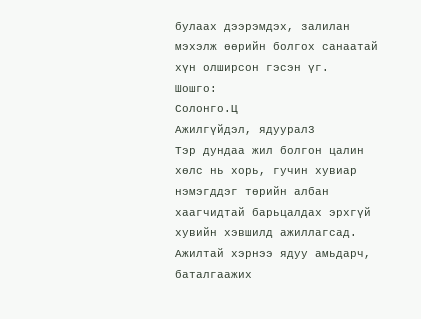булаах дээрэмдэх, залилан мэхэлж өөрийн болгох санаатай хүн олширсон гэсэн үг.
Шошго:
Солонго.Ц
Ажилгүйдэл, ядуурал3
Тэр дундаа жил болгон цалин хөлс нь хорь, гучин хувиар нэмэгддэг төрийн албан хаагчидтай барьцалдах эрхгүй хувийн хэвшилд ажиллагсад. Ажилтай хэрнээ ядуу амьдарч, баталгаажих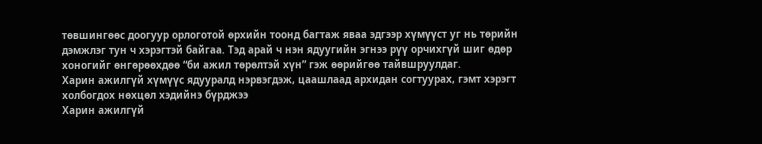төвшингөөс доогуур орлоготой өрхийн тоонд багтаж яваа эдгээр хүмүүст уг нь төрийн дэмжлэг тун ч хэрэгтэй байгаа. Тэд арай ч нэн ядуугийн эгнээ рүү орчихгүй шиг өдөр хоногийг өнгөрөөхдөө “би ажил төрөлтэй хүн” гэж өөрийгөө тайвшруулдаг.
Харин ажилгүй хүмүүс ядууралд нэрвэгдэж, цаашлаад архидан согтуурах, гэмт хэрэгт холбогдох нөхцөл хэдийнэ бүрджээ
Харин ажилгүй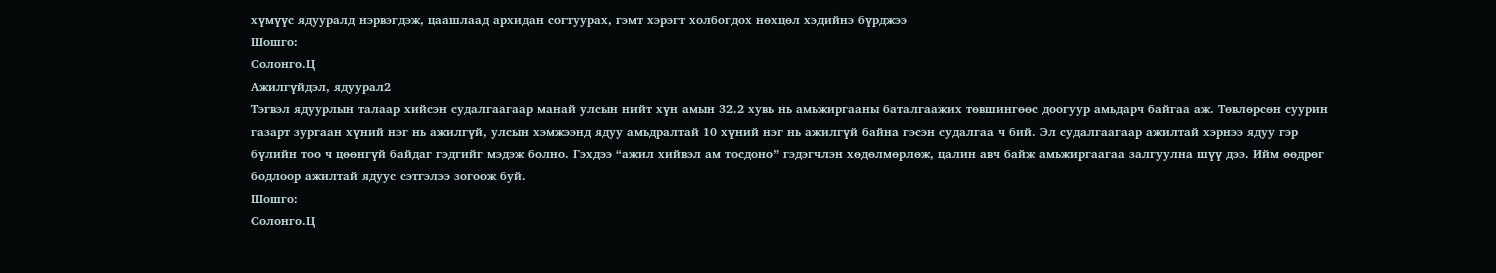хүмүүс ядууралд нэрвэгдэж, цаашлаад архидан согтуурах, гэмт хэрэгт холбогдох нөхцөл хэдийнэ бүрджээ
Шошго:
Солонго.Ц
Ажилгүйдэл, ядуурал2
Тэгвэл ядуурлын талаар хийсэн судалгаагаар манай улсын нийт хүн амын 32.2 хувь нь амьжиргааны баталгаажих төвшингөөс доогуур амьдарч байгаа аж. Төвлөрсөн суурин газарт зургаан хүний нэг нь ажилгүй, улсын хэмжээнд ядуу амьдралтай 10 хүний нэг нь ажилгүй байна гэсэн судалгаа ч бий. Эл судалгаагаар ажилтай хэрнээ ядуу гэр бүлийн тоо ч цөөнгүй байдаг гэдгийг мэдэж болно. Гэхдээ “ажил хийвэл ам тосдоно” гэдэгчлэн хөдөлмөрлөж, цалин авч байж амьжиргаагаа залгуулна шүү дээ. Ийм өөдрөг бодлоор ажилтай ядуус сэтгэлээ зогоож буй.
Шошго:
Солонго.Ц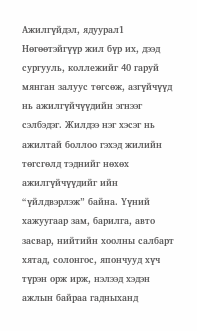Ажилгүйдэл, ядуурал1
Нөгөөтэйгүүр жил бүр их, дээд сургууль, коллежийг 40 гаруй мянган залуус төгсөж, азгүйчүүд нь ажилгүйчүүдийн эгнээг сэлбэдэг. Жилдээ нэг хэсэг нь ажилтай боллоо гэхэд жилийн төгсгөлд тэднийг нөхөх ажилгүйчүүдийг ийн “үйлдвэрлэж” байна. Yүний хажуугаар зам, барилга, авто засвар, нийтийн хоолны салбарт хятад, солонгос, япончууд хүч түрэн орж ирж, нэлээд хэдэн ажлын байраа гадныханд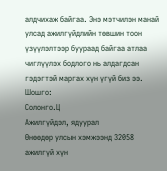алдчихаж байгаа. Энэ мэтчилэн манай улсад ажилгүйдлийн төвшин тоон үзүүлэлтээр буураад байгаа атлаа чиглүүлэх бодлого нь алдагдсан гэдэгтэй маргах хүн үгүй биз ээ.
Шошго:
Солонго.Ц
Ажилгүйдэл, ядуурал
Өнөөдөр улсын хэмжээнд 32058 ажилгүй хүн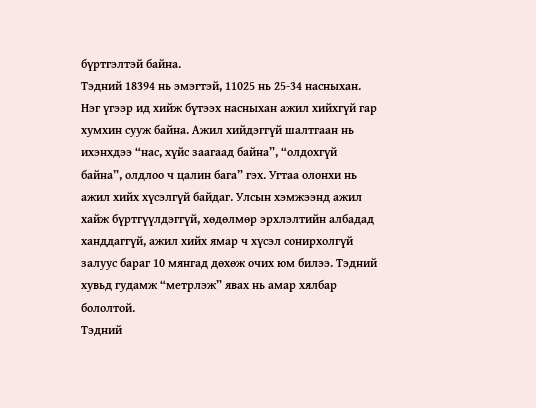бүртгэлтэй байна.
Тэдний 18394 нь эмэгтэй, 11025 нь 25-34 насныхан. Нэг үгээр ид хийж бүтээх насныхан ажил хийхгүй гар хумхин сууж байна. Ажил хийдэггүй шалтгаан нь ихэнхдээ “нас, хүйс заагаад байна”, “олдохгүй байна”, олдлоо ч цалин бага” гэх. Угтаа олонхи нь ажил хийх хүсэлгүй байдаг. Улсын хэмжээнд ажил хайж бүртгүүлдэггүй, хөдөлмөр эрхлэлтийн албадад ханддаггүй, ажил хийх ямар ч хүсэл сонирхолгүй залуус бараг 10 мянгад дөхөж очих юм билээ. Тэдний хувьд гудамж “метрлэж” явах нь амар хялбар бололтой.
Тэдний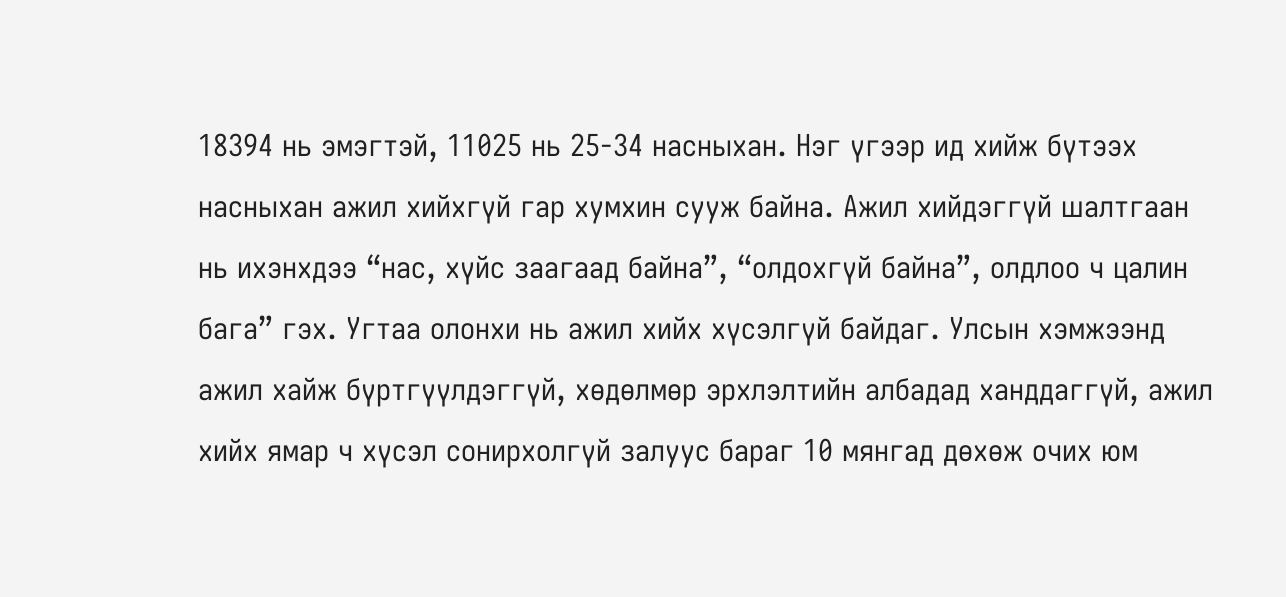18394 нь эмэгтэй, 11025 нь 25-34 насныхан. Нэг үгээр ид хийж бүтээх насныхан ажил хийхгүй гар хумхин сууж байна. Ажил хийдэггүй шалтгаан нь ихэнхдээ “нас, хүйс заагаад байна”, “олдохгүй байна”, олдлоо ч цалин бага” гэх. Угтаа олонхи нь ажил хийх хүсэлгүй байдаг. Улсын хэмжээнд ажил хайж бүртгүүлдэггүй, хөдөлмөр эрхлэлтийн албадад ханддаггүй, ажил хийх ямар ч хүсэл сонирхолгүй залуус бараг 10 мянгад дөхөж очих юм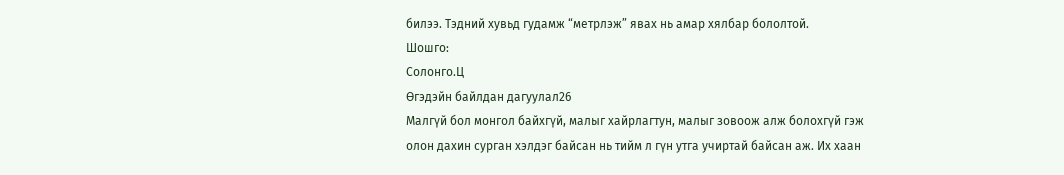билээ. Тэдний хувьд гудамж “метрлэж” явах нь амар хялбар бололтой.
Шошго:
Солонго.Ц
Өгэдэйн байлдан дагуулал26
Малгүй бол монгол байхгүй, малыг хайрлагтун, малыг зовоож алж болохгүй гэж олон дахин сурган хэлдэг байсан нь тийм л гүн утга учиртай байсан аж. Их хаан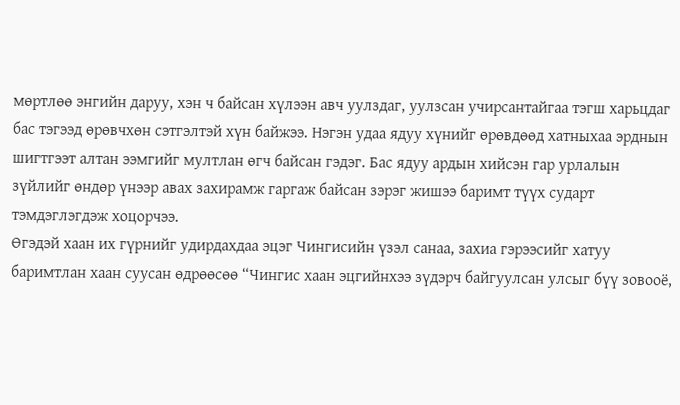мөртлөө энгийн даруу, хэн ч байсан хүлээн авч уулздаг, уулзсан учирсантайгаа тэгш харьцдаг бас тэгээд өрөвчхөн сэтгэлтэй хүн байжээ. Нэгэн удаа ядуу хүнийг өрөвдөөд хатныхаа эрднын шигтгээт алтан ээмгийг мултлан өгч байсан гэдэг. Бас ядуу ардын хийсэн гар урлалын зүйлийг өндөр үнээр авах захирамж гаргаж байсан зэрэг жишээ баримт түүх сударт тэмдэглэгдэж хоцорчээ.
Өгэдэй хаан их гүрнийг удирдахдаа эцэг Чингисийн үзэл санаа, захиа гэрээсийг хатуу баримтлан хаан суусан өдрөөсөө “Чингис хаан эцгийнхээ зүдэрч байгуулсан улсыг бүү зовооё,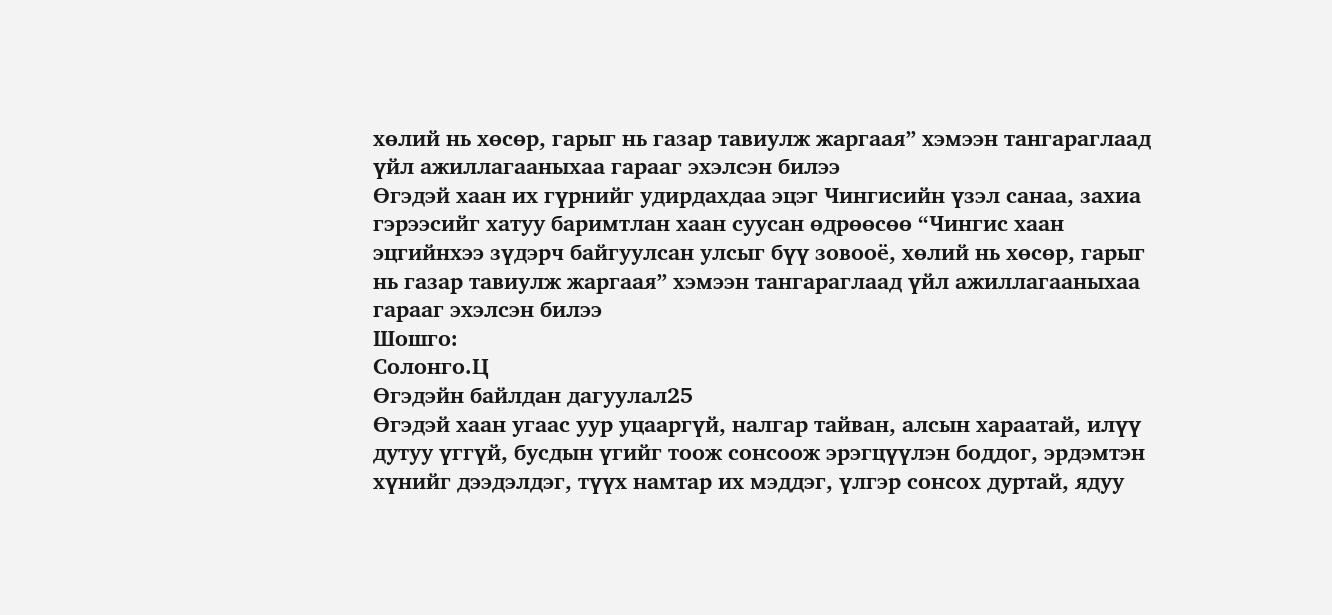хөлий нь хөсөр, гарыг нь газар тавиулж жаргаая” хэмээн тангараглаад үйл ажиллагааныхаа гарааг эхэлсэн билээ
Өгэдэй хаан их гүрнийг удирдахдаа эцэг Чингисийн үзэл санаа, захиа гэрээсийг хатуу баримтлан хаан суусан өдрөөсөө “Чингис хаан эцгийнхээ зүдэрч байгуулсан улсыг бүү зовооё, хөлий нь хөсөр, гарыг нь газар тавиулж жаргаая” хэмээн тангараглаад үйл ажиллагааныхаа гарааг эхэлсэн билээ
Шошго:
Солонго.Ц
Өгэдэйн байлдан дагуулал25
Өгэдэй хаан угаас уур уцааргүй, налгар тайван, алсын хараатай, илүү дутуу үггүй, бусдын үгийг тоож сонсоож эрэгцүүлэн боддог, эрдэмтэн хүнийг дээдэлдэг, түүх намтар их мэддэг, үлгэр сонсох дуртай, ядуу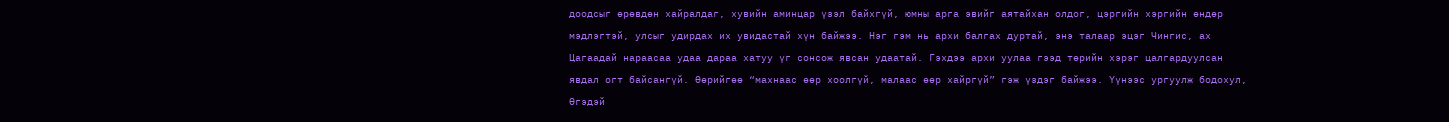доодсыг өрөвдөн хайралдаг, хувийн аминцар үзэл байхгүй, юмны арга эвийг аятайхан олдог, цэргийн хэргийн өндөр мэдлэгтэй, улсыг удирдах их увидастай хүн байжээ. Нэг гэм нь архи балгах дуртай, энэ талаар эцэг Чингис, ах Цагаадай нараасаа удаа дараа хатуу үг сонсож явсан удаатай. Гэхдээ архи уулаа гээд төрийн хэрэг цалгардуулсан явдал огт байсангүй. Өөрийгөө “махнаас өөр хоолгүй, малаас өөр хайргүй” гэж үздэг байжээ. Үүнээс ургуулж бодохул, Өгэдэй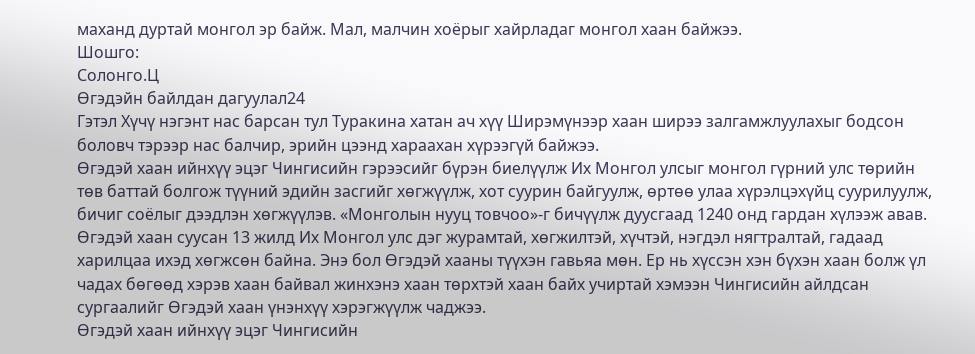маханд дуртай монгол эр байж. Мал, малчин хоёрыг хайрладаг монгол хаан байжээ.
Шошго:
Солонго.Ц
Өгэдэйн байлдан дагуулал24
Гэтэл Хүчү нэгэнт нас барсан тул Туракина хатан ач хүү Ширэмүнээр хаан ширээ залгамжлуулахыг бодсон боловч тэрээр нас балчир, эрийн цээнд хараахан хүрээгүй байжээ.
Өгэдэй хаан ийнхүү эцэг Чингисийн гэрээсийг бүрэн биелүүлж Их Монгол улсыг монгол гүрний улс төрийн төв баттай болгож түүний эдийн засгийг хөгжүүлж, хот суурин байгуулж, өртөө улаа хүрэлцэхүйц суурилуулж, бичиг соёлыг дээдлэн хөгжүүлэв. «Монголын нууц товчоо»-г бичүүлж дуусгаад 1240 онд гардан хүлээж авав. Өгэдэй хаан суусан 13 жилд Их Монгол улс дэг журамтай, хөгжилтэй, хүчтэй, нэгдэл нягтралтай, гадаад харилцаа ихэд хөгжсөн байна. Энэ бол Өгэдэй хааны түүхэн гавьяа мөн. Ер нь хүссэн хэн бүхэн хаан болж үл чадах бөгөөд хэрэв хаан байвал жинхэнэ хаан төрхтэй хаан байх учиртай хэмээн Чингисийн айлдсан сургаалийг Өгэдэй хаан үнэнхүү хэрэгжүүлж чаджээ.
Өгэдэй хаан ийнхүү эцэг Чингисийн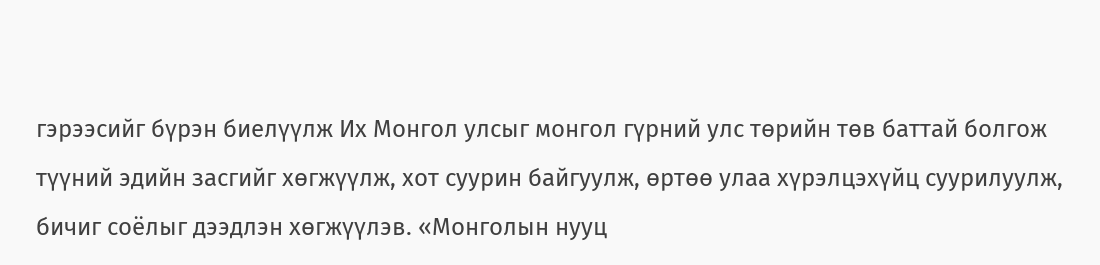гэрээсийг бүрэн биелүүлж Их Монгол улсыг монгол гүрний улс төрийн төв баттай болгож түүний эдийн засгийг хөгжүүлж, хот суурин байгуулж, өртөө улаа хүрэлцэхүйц суурилуулж, бичиг соёлыг дээдлэн хөгжүүлэв. «Монголын нууц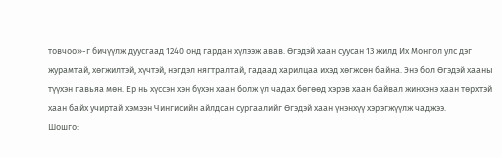товчоо»-г бичүүлж дуусгаад 1240 онд гардан хүлээж авав. Өгэдэй хаан суусан 13 жилд Их Монгол улс дэг журамтай, хөгжилтэй, хүчтэй, нэгдэл нягтралтай, гадаад харилцаа ихэд хөгжсөн байна. Энэ бол Өгэдэй хааны түүхэн гавьяа мөн. Ер нь хүссэн хэн бүхэн хаан болж үл чадах бөгөөд хэрэв хаан байвал жинхэнэ хаан төрхтэй хаан байх учиртай хэмээн Чингисийн айлдсан сургаалийг Өгэдэй хаан үнэнхүү хэрэгжүүлж чаджээ.
Шошго: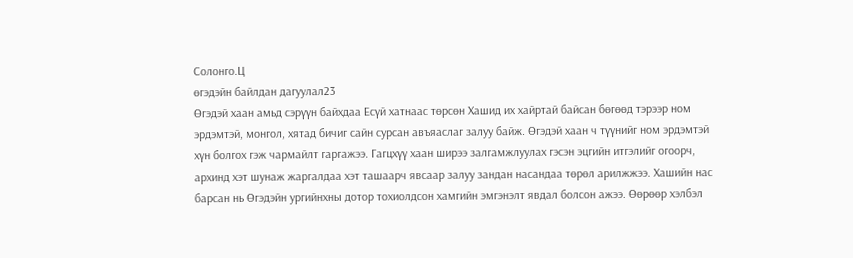Солонго.Ц
өгэдэйн байлдан дагуулал23
Өгэдэй хаан амьд сэрүүн байхдаа Есүй хатнаас төрсөн Хашид их хайртай байсан бөгөөд тэрээр ном эрдэмтэй, монгол, хятад бичиг сайн сурсан авъяаслаг залуу байж. Өгэдэй хаан ч түүнийг ном эрдэмтэй хүн болгох гэж чармайлт гаргажээ. Гагцхүү хаан ширээ залгамжлуулах гэсэн эцгийн итгэлийг огоорч, архинд хэт шунаж жаргалдаа хэт ташаарч явсаар залуу зандан насандаа төрөл арилжжээ. Хашийн нас барсан нь Өгэдэйн ургийнхны дотор тохиолдсон хамгийн эмгэнэлт явдал болсон ажээ. Өөрөөр хэлбэл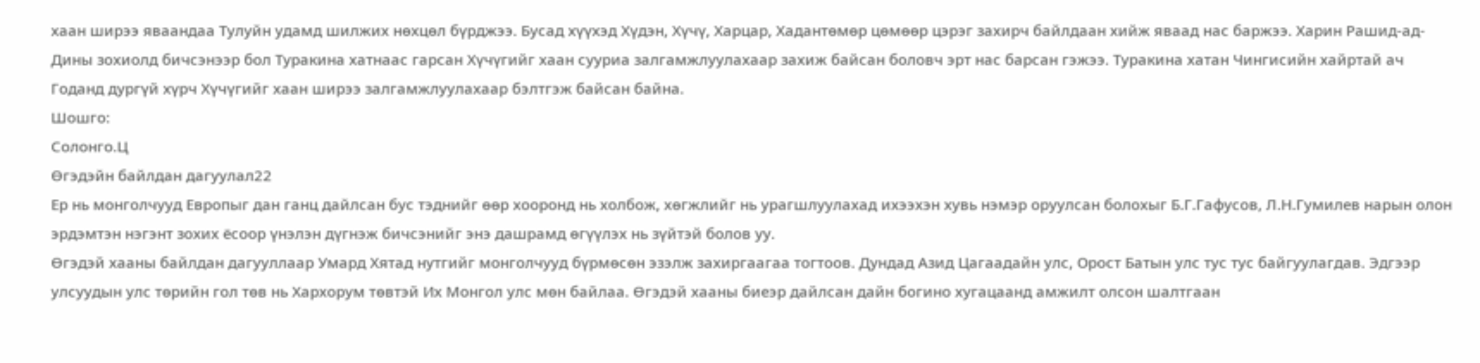хаан ширээ яваандаа Тулуйн удамд шилжих нөхцөл бүрджээ. Бусад хүүхэд Хүдэн, Хүчү, Харцар, Хадантөмөр цөмөөр цэрэг захирч байлдаан хийж яваад нас баржээ. Харин Рашид-ад-Дины зохиолд бичсэнээр бол Туракина хатнаас гарсан Хүчүгийг хаан сууриа залгамжлуулахаар захиж байсан боловч эрт нас барсан гэжээ. Туракина хатан Чингисийн хайртай ач Годанд дургүй хүрч Хүчүгийг хаан ширээ залгамжлуулахаар бэлтгэж байсан байна.
Шошго:
Солонго.Ц
Өгэдэйн байлдан дагуулал22
Ер нь монголчууд Европыг дан ганц дайлсан бус тэднийг өөр хооронд нь холбож, хөгжлийг нь урагшлуулахад ихээхэн хувь нэмэр оруулсан болохыг Б.Г.Гафусов, Л.Н.Гумилев нарын олон эрдэмтэн нэгэнт зохих ёсоор үнэлэн дүгнэж бичсэнийг энэ дашрамд өгүүлэх нь зүйтэй болов уу.
Өгэдэй хааны байлдан дагууллаар Умард Хятад нутгийг монголчууд бүрмөсөн эзэлж захиргаагаа тогтоов. Дундад Азид Цагаадайн улс, Орост Батын улс тус тус байгуулагдав. Эдгээр улсуудын улс төрийн гол төв нь Хархорум төвтэй Их Монгол улс мөн байлаа. Өгэдэй хааны биеэр дайлсан дайн богино хугацаанд амжилт олсон шалтгаан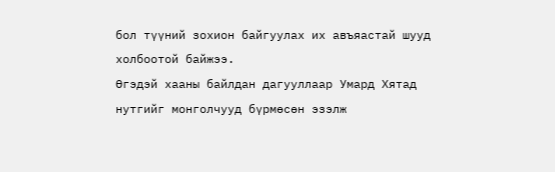бол түүний зохион байгуулах их авъяастай шууд холбоотой байжээ.
Өгэдэй хааны байлдан дагууллаар Умард Хятад нутгийг монголчууд бүрмөсөн эзэлж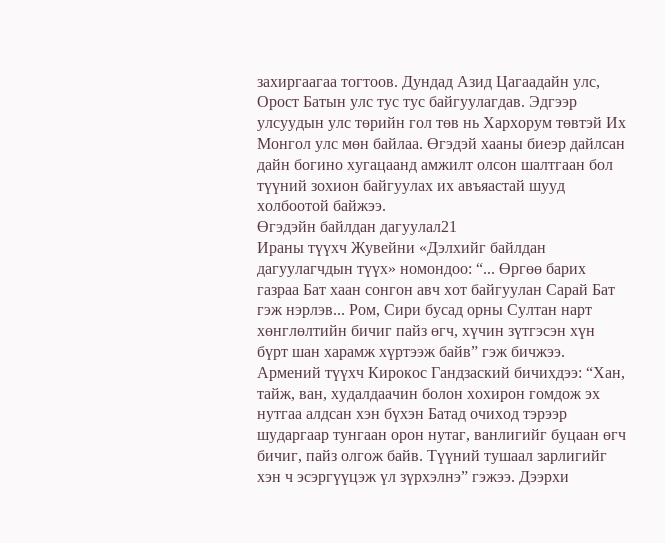захиргаагаа тогтоов. Дундад Азид Цагаадайн улс, Орост Батын улс тус тус байгуулагдав. Эдгээр улсуудын улс төрийн гол төв нь Хархорум төвтэй Их Монгол улс мөн байлаа. Өгэдэй хааны биеэр дайлсан дайн богино хугацаанд амжилт олсон шалтгаан бол түүний зохион байгуулах их авъяастай шууд холбоотой байжээ.
Өгэдэйн байлдан дагуулал21
Ираны түүхч Жувейни «Дэлхийг байлдан дагуулагчдын түүх» номондоо: “... Өргөө барих газраа Бат хаан сонгон авч хот байгуулан Сарай Бат гэж нэрлэв... Ром, Сири бусад орны Султан нарт хөнглөлтийн бичиг пайз өгч, хүчин зүтгэсэн хүн бүрт шан харамж хүртээж байв” гэж бичжээ. Армений түүхч Кирокос Гандзаский бичихдээ: “Хан, тайж, ван, худалдаачин болон хохирон гомдож эх нутгаа алдсан хэн бүхэн Батад очиход тэрээр шударгаар тунгаан орон нутаг, ванлигийг буцаан өгч бичиг, пайз олгож байв. Түүний тушаал зарлигийг хэн ч эсэргүүцэж үл зүрхэлнэ” гэжээ. Дээрхи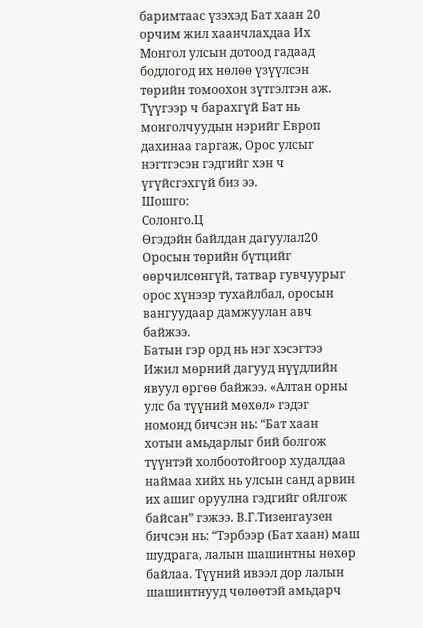баримтаас үзэхэд Бат хаан 20 орчим жил хаанчлахдаа Их Монгол улсын дотоод гадаад бодлогод их нөлөө үзүүлсэн төрийн томоохон зүтгэлтэн аж. Түүгээр ч барахгүй Бат нь монголчуудын нэрийг Европ дахинаа гаргаж, Орос улсыг нэгтгэсэн гэдгийг хэн ч үгүйсгэхгүй биз ээ.
Шошго:
Солонго.Ц
Өгэдэйн байлдан дагуулал20
Оросын төрийн бүтцийг өөрчилсөнгүй, татвар гувчуурыг орос хүнээр тухайлбал, оросын вангуудаар дамжуулан авч байжээ.
Батын гэр орд нь нэг хэсэгтээ Ижил мөрний дагууд нүүдлийн явуул өргөө байжээ. «Алтан орны улс ба түүний мөхөл» гэдэг номонд бичсэн нь: “Бат хаан хотын амьдарлыг бий болгож түүнтэй холбоотойгоор худалдаа наймаа хийх нь улсын санд арвин их ашиг оруулна гэдгийг ойлгож байсан” гэжээ. В.Г.Тизенгаузен бичсэн нь: “Тэрбээр (Бат хаан) маш шудрага, лалын шашинтны нөхөр байлаа. Түүний ивээл дор лалын шашинтнууд чөлөөтэй амьдарч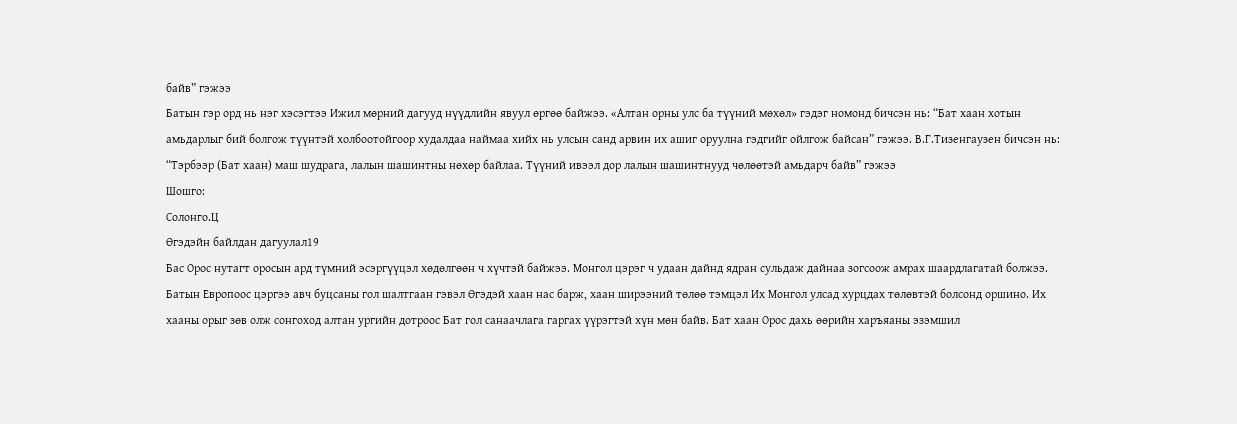байв” гэжээ
Батын гэр орд нь нэг хэсэгтээ Ижил мөрний дагууд нүүдлийн явуул өргөө байжээ. «Алтан орны улс ба түүний мөхөл» гэдэг номонд бичсэн нь: “Бат хаан хотын амьдарлыг бий болгож түүнтэй холбоотойгоор худалдаа наймаа хийх нь улсын санд арвин их ашиг оруулна гэдгийг ойлгож байсан” гэжээ. В.Г.Тизенгаузен бичсэн нь: “Тэрбээр (Бат хаан) маш шудрага, лалын шашинтны нөхөр байлаа. Түүний ивээл дор лалын шашинтнууд чөлөөтэй амьдарч байв” гэжээ
Шошго:
Солонго.Ц
Өгэдэйн байлдан дагуулал19
Бас Орос нутагт оросын ард түмний эсэргүүцэл хөдөлгөөн ч хүчтэй байжээ. Монгол цэрэг ч удаан дайнд ядран сульдаж дайнаа зогсоож амрах шаардлагатай болжээ. Батын Европоос цэргээ авч буцсаны гол шалтгаан гэвэл Өгэдэй хаан нас барж, хаан ширээний төлөө тэмцэл Их Монгол улсад хурцдах төлөвтэй болсонд оршино. Их хааны орыг зөв олж сонгоход алтан ургийн дотроос Бат гол санаачлага гаргах үүрэгтэй хүн мөн байв. Бат хаан Орос дахь өөрийн харъяаны эзэмшил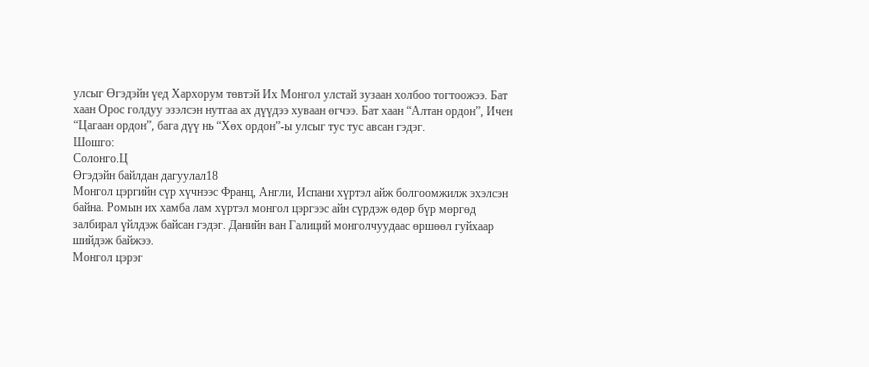улсыг Өгэдэйн үед Хархорум төвтэй Их Монгол улстай зузаан холбоо тогтоожээ. Бат хаан Орос голдуу эзэлсэн нутгаа ах дүүдээ хуваан өгчээ. Бат хаан “Алтан ордон”, Ичен “Цагаан ордон”, бага дүү нь “Хөх ордон”-ы улсыг тус тус авсан гэдэг.
Шошго:
Солонго.Ц
Өгэдэйн байлдан дагуулал18
Монгол цэргийн сүр хүчнээс Франц, Англи, Испани хүртэл айж болгоомжилж эхэлсэн байна. Ромын их хамба лам хүртэл монгол цэргээс айн сүрдэж өдөр бүр мөргөд залбирал үйлдэж байсан гэдэг. Данийн ван Галиций монголчуудаас өршөөл гуйхаар шийдэж байжээ.
Монгол цэрэг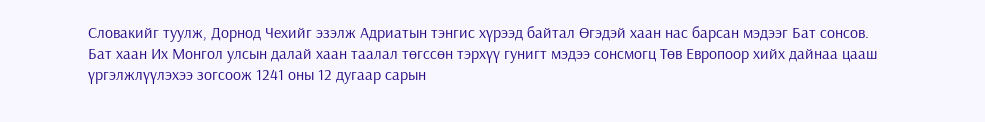Словакийг туулж, Дорнод Чехийг эзэлж Адриатын тэнгис хүрээд байтал Өгэдэй хаан нас барсан мэдээг Бат сонсов. Бат хаан Их Монгол улсын далай хаан таалал төгссөн тэрхүү гунигт мэдээ сонсмогц Төв Европоор хийх дайнаа цааш үргэлжлүүлэхээ зогсоож 1241 оны 12 дугаар сарын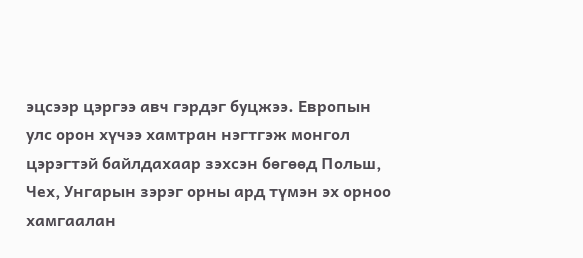эцсээр цэргээ авч гэрдэг буцжээ. Европын улс орон хүчээ хамтран нэгтгэж монгол цэрэгтэй байлдахаар зэхсэн бөгөөд Польш, Чех, Унгарын зэрэг орны ард түмэн эх орноо хамгаалан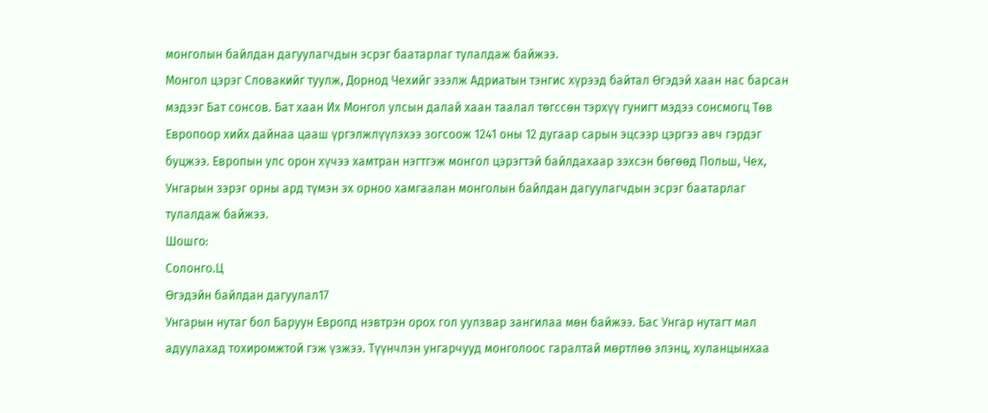монголын байлдан дагуулагчдын эсрэг баатарлаг тулалдаж байжээ.
Монгол цэрэг Словакийг туулж, Дорнод Чехийг эзэлж Адриатын тэнгис хүрээд байтал Өгэдэй хаан нас барсан мэдээг Бат сонсов. Бат хаан Их Монгол улсын далай хаан таалал төгссөн тэрхүү гунигт мэдээ сонсмогц Төв Европоор хийх дайнаа цааш үргэлжлүүлэхээ зогсоож 1241 оны 12 дугаар сарын эцсээр цэргээ авч гэрдэг буцжээ. Европын улс орон хүчээ хамтран нэгтгэж монгол цэрэгтэй байлдахаар зэхсэн бөгөөд Польш, Чех, Унгарын зэрэг орны ард түмэн эх орноо хамгаалан монголын байлдан дагуулагчдын эсрэг баатарлаг тулалдаж байжээ.
Шошго:
Солонго.Ц
Өгэдэйн байлдан дагуулал17
Унгарын нутаг бол Баруун Европд нэвтрэн орох гол уулзвар зангилаа мөн байжээ. Бас Унгар нутагт мал адуулахад тохиромжтой гэж үзжээ. Түүнчлэн унгарчууд монголоос гаралтай мөртлөө элэнц, хуланцынхаа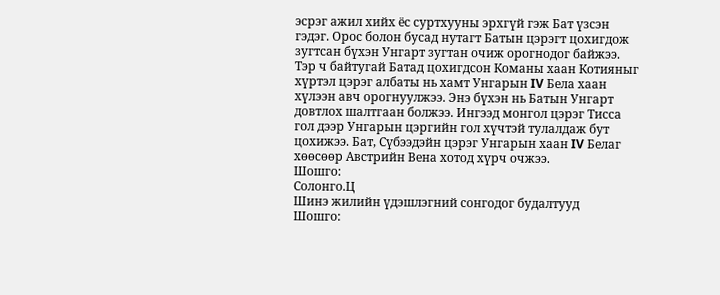эсрэг ажил хийх ёс суртхууны эрхгүй гэж Бат үзсэн гэдэг. Орос болон бусад нутагт Батын цэрэгт цохигдож зугтсан бүхэн Унгарт зугтан очиж орогнодог байжээ. Тэр ч байтугай Батад цохигдсон Команы хаан Котияныг хүртэл цэрэг албаты нь хамт Унгарын IV Бела хаан хүлээн авч орогнуулжээ. Энэ бүхэн нь Батын Унгарт довтлох шалтгаан болжээ. Ингээд монгол цэрэг Тисса гол дээр Унгарын цэргийн гол хүчтэй тулалдаж бут цохижээ. Бат, Сүбээдэйн цэрэг Унгарын хаан IV Белаг хөөсөөр Австрийн Вена хотод хүрч очжээ.
Шошго:
Солонго.Ц
Шинэ жилийн үдэшлэгний сонгодог будалтууд
Шошго: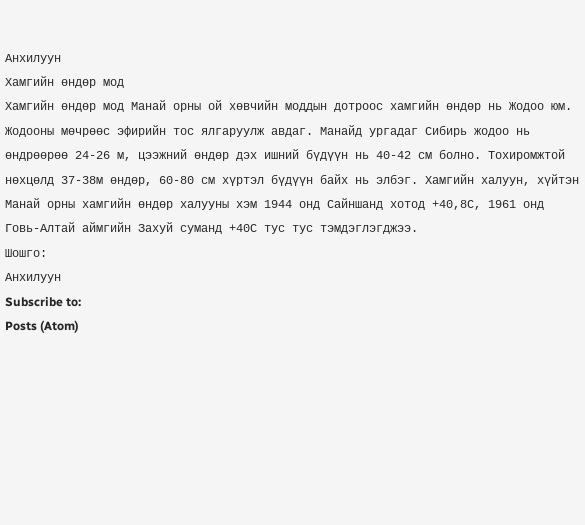Анхилуун
Хамгийн өндөр мод
Хамгийн өндөр мод Манай орны ой хөвчийн моддын дотроос хамгийн өндөр нь Жодоо юм. Жодооны мөчрөөс эфирийн тос ялгаруулж авдаг. Манайд ургадаг Сибирь жодоо нь өндрөөрөө 24-26 м, цээжний өндөр дэх ишний бүдүүн нь 40-42 см болно. Тохиромжтой нөхцөлд 37-38м өндөр, 60-80 см хүртэл бүдүүн байх нь элбэг. Хамгийн халуун, хүйтэн Манай орны хамгийн өндөр халууны хэм 1944 онд Сайншанд хотод +40,8С, 1961 онд Говь-Алтай аймгийн Захуй суманд +40С тус тус тэмдэглэгджээ.
Шошго:
Анхилуун
Subscribe to:
Posts (Atom)